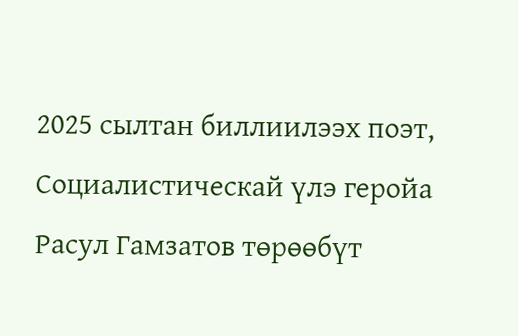2025 сылтан биллиилээх поэт, Социалистическай үлэ геройа Расул Гамзатов төрөөбүт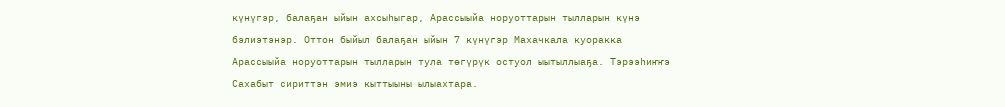күнүгэр, балаҕан ыйын ахсыһыгар, Арассыыйа норуоттарын тылларын күнэ бэлиэтэнэр. Оттон быйыл балаҕан ыйын 7 күнүгэр Махачкала куоракка Арассыыйа норуоттарын тылларын тула төгүрүк остуол ыытыллыаҕа. Тэрээһиҥҥэ Сахабыт сириттэн эмиэ кыттыыны ылыахтара.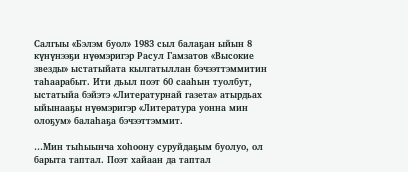Салгыы «Бэлэм буол» 1983 сыл балаҕан ыйын 8 күнүнээҕи нүөмэригэр Расул Гамзатов «Высокие звезды» ыстатыйата кылгатыллан бэчээттэммитин таһаарабыт. Ити дьыл поэт 60 сааһын туолбут, ыстатыйа бэйэтэ «Литературнай газета» атырдьах ыйынааҕы нүөмэригэр «Литература уонна мин олоҕум» балаһаҕа бэчээттэммит.

…Мин тыһыынча хоһоону суруйдаҕым буолуо, ол барыта таптал. Поэт хайаан да таптал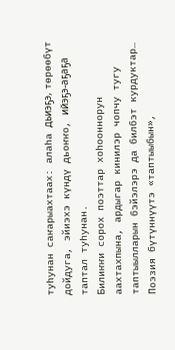туһунан саҥарыахтаах: алаһа дьиэҕэ, төрөөбүт дойдуга, эйиэхэ күндү дьоҥҥо, ийэҕэ-аҕаҕа таптал туһунан.
Билиҥҥи сорох поэттар хоһооннорун аахтахпына, ардыгар кинилэр чопчу тугу таптыылларын бэйэлэрэ да билбэт курдуктар…
Поэзия бүтүннүүтэ «таптыыбын»,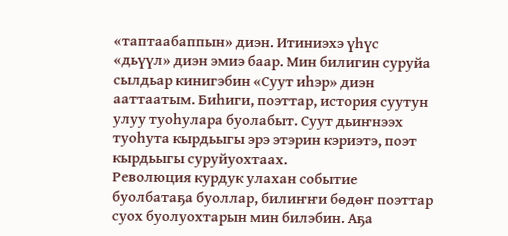«таптаабаппын» диэн. Итиниэхэ үһүс «дьүүл» диэн эмиэ баар. Мин билигин суруйа сылдьар кинигэбин «Суут иһэр» диэн ааттаатым. Биһиги, поэттар, история суутун улуу туоһулара буолабыт. Суут дьиҥнээх туоһута кырдьыгы эрэ этэрин кэриэтэ, поэт кырдьыгы суруйуохтаах.
Революция курдук улахан событие буолбатаҕа буоллар, билиҥҥи бөдөҥ поэттар суох буолуохтарын мин билэбин. Аҕа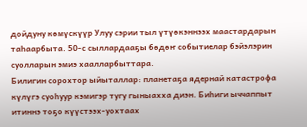дойдуну көмүскүүр Улуу сэрии тыл үтүөкэннээх маастардарын таһаарбыта. 50-с сыллардааҕы бөдөҥ событиелар бэйэлэрин суолларын эмиэ хаалларбыттара.
Билигин сорохтор ыйыталлар: планетаҕа ядернай катастрофа күлүгэ суоһуур кэмигэр тугу гыныахха диэн. Биһиги ыччаппыт итиннэ тоҕо күүстээх-уохтаах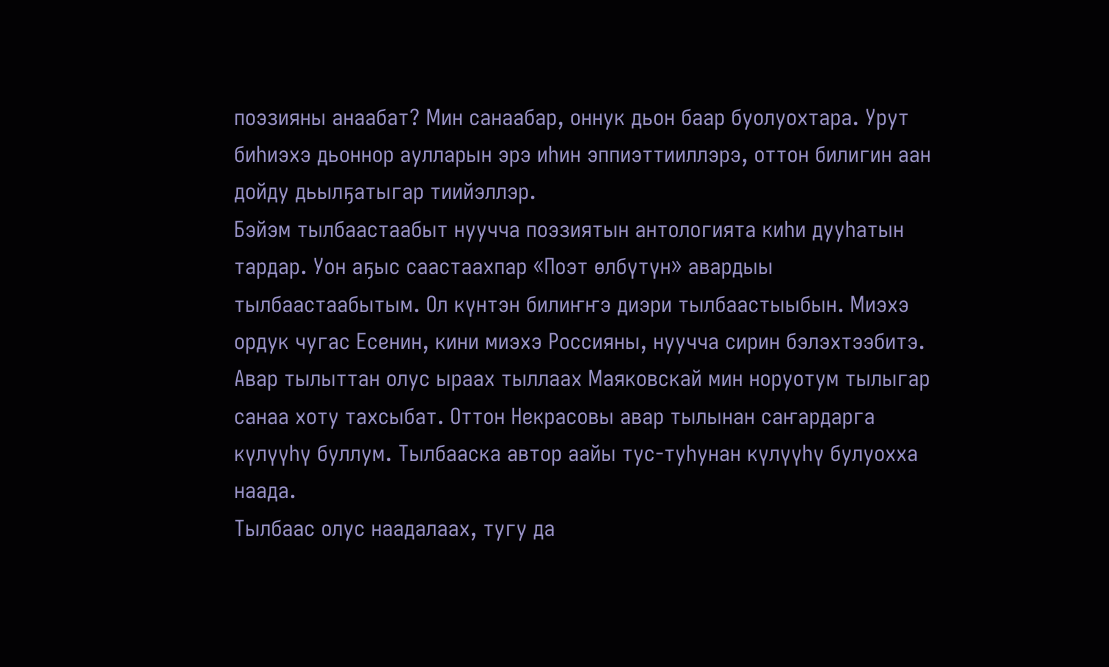поэзияны анаабат? Мин санаабар, оннук дьон баар буолуохтара. Урут биһиэхэ дьоннор аулларын эрэ иһин эппиэттииллэрэ, оттон билигин аан дойду дьылҕатыгар тиийэллэр.
Бэйэм тылбаастаабыт нуучча поэзиятын антологията киһи дууһатын тардар. Уон аҕыс саастаахпар «Поэт өлбүтүн» авардыы тылбаастаабытым. Ол күнтэн билиҥҥэ диэри тылбаастыыбын. Миэхэ ордук чугас Есенин, кини миэхэ Россияны, нуучча сирин бэлэхтээбитэ. Авар тылыттан олус ыраах тыллаах Маяковскай мин норуотум тылыгар санаа хоту тахсыбат. Оттон Некрасовы авар тылынан саҥардарга күлүүһү буллум. Тылбааска автор аайы тус-туһунан күлүүһү булуохха наада.
Тылбаас олус наадалаах, тугу да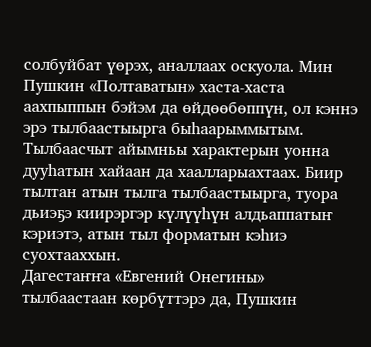солбуйбат үөрэх, аналлаах оскуола. Мин Пушкин «Полтаватын» хаста-хаста аахпыппын бэйэм да өйдөөбөппүн, ол кэннэ эрэ тылбаастыырга быһаарыммытым. Тылбаасчыт айымньы характерын уонна дууһатын хайаан да хаалларыахтаах. Биир тылтан атын тылга тылбаастыырга, туора дьиэҕэ киирэргэр күлүүһүн алдьаппатыҥ кэриэтэ, атын тыл форматын кэһиэ суохтааххын.
Дагестаҥҥа «Евгений Онегины» тылбаастаан көрбүттэрэ да, Пушкин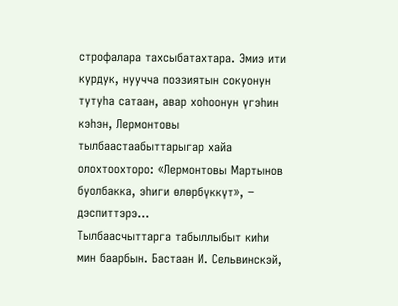строфалара тахсыбатахтара. Эмиэ ити курдук, нуучча поэзиятын сокуонун тутуһа сатаан, авар хоһоонун үгэһин кэһэн, Лермонтовы тылбаастаабыттарыгар хайа олохтоохторо: «Лермонтовы Мартынов буолбакка, эһиги өлөрбүккүт», − дэспиттэрэ…
Тылбаасчыттарга табыллыбыт киһи мин баарбын. Бастаан И. Сельвинскэй,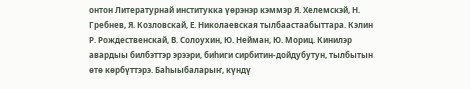онтон Литературнай институкка үөрэнэр кэммэр Я. Хелемскэй, Н. Гребнев, Я. Козловскай, Е. Николаевская тылбаастаабыттара. Кэлин Р. Рождественскай, В. Солоухин, Ю. Нейман, Ю. Мориц. Кинилэр авардыы билбэттэр эрээри, биһиги сирбитин-дойдубутун, тылбытын өтө көрбүттэрэ. Баһыыбаларыҥ, күндү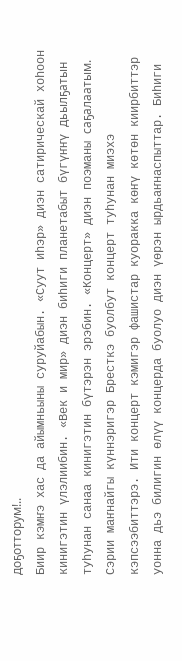доҕотторум!..
Биир кэмҥэ хас да айымньыны суруйабын. «Суут иһэр» диэн сатирическай хоһоон кинигэтин үлэлиибин. «Век и мир» диэн биһиги планетабыт бүгүҥҥү дьылҕатын туһунан санаа кинигэтин бүтэрэн эрэбин. «Концерт» диэн поэманы саҕалаатым. Сэрии маҥнайгы күннэригэр Бресткэ буолбут концерт туһунан миэхэ кэпсээбиттэрэ. Ити концерт кэмигэр фашистар куоракка көҥү көтөн киирбиттэр уонна дьэ билигин өлүү концерда буолуо диэн үөрэн ырдьаҥнаспыттар. Биһиги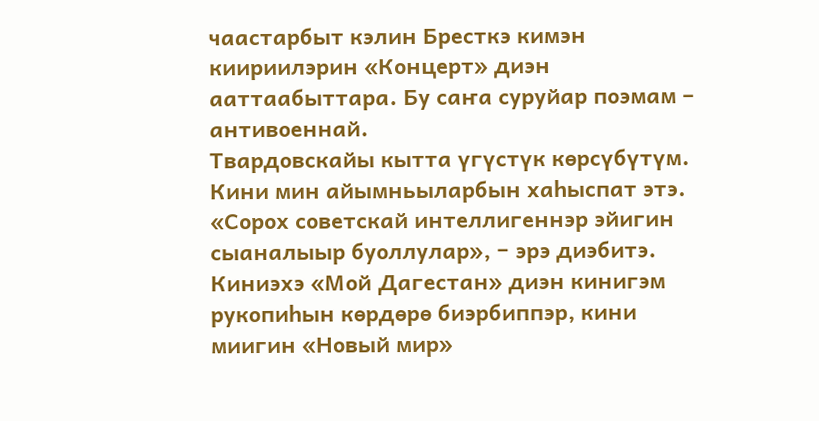чаастарбыт кэлин Бресткэ кимэн киириилэрин «Концерт» диэн ааттаабыттара. Бу саҥа суруйар поэмам – антивоеннай.
Твардовскайы кытта үгүстүк көрсүбүтүм. Кини мин айымньыларбын хаһыспат этэ. «Сорох советскай интеллигеннэр эйигин сыаналыыр буоллулар», − эрэ диэбитэ. Киниэхэ «Мой Дагестан» диэн кинигэм рукопиһын көрдөрө биэрбиппэр, кини миигин «Новый мир»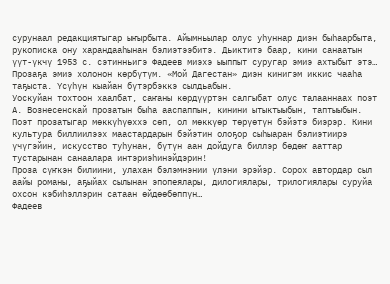сурунаал редакциятыгар ыҥырбыта. Айымньылар олус уһуннар диэн быһаарбыта, рукописка ону харандааһынан бэлиэтээбитэ. Дьиктитэ баар, кини санаатын үүт-үкчү 1953 с. сэтинньигэ Фадеев миэхэ ыыппыт суругар эмиэ ахтыбыт этэ…
Прозаҕа эмиэ холонон көрбүтүм. «Мой Дагестан» диэн кинигэм иккис чааһа таҕыста. Үсүһүн кыайан бүтэрбэккэ сылдьабын.
Уоскуйан тохтоон хаалбат, саҥаны көрдүүртэн салгыбат олус талааннаах поэт А. Вознесенскай прозатын быһа ааспаппын, кинини ытыктыыбын, таптыыбын. Поэт прозатыгар мөккүһүөххэ сөп, ол мөккүөр төрүөтүн бэйэтэ биэрэр. Кини культура биллиилээх маастардарын бэйэтин олоҕор сыһыаран бэлиэтиирэ үчүгэйин, искусство туһунан, бүтүн аан дойдуга биллэр бөдөҥ ааттар тустарынан санаалара интэриэһинэйдэрин!
Проза сүҥкэн билиини, улахан бэлэмнэнии үлэни эрэйэр. Сорох автордар сыл аайы романы, аҕыйах сылынан эпопеялары, дилогиялары, трилогиялары суруйа охсон кэбиһэллэрин сатаан өйдөөбөппүн…
Фадеев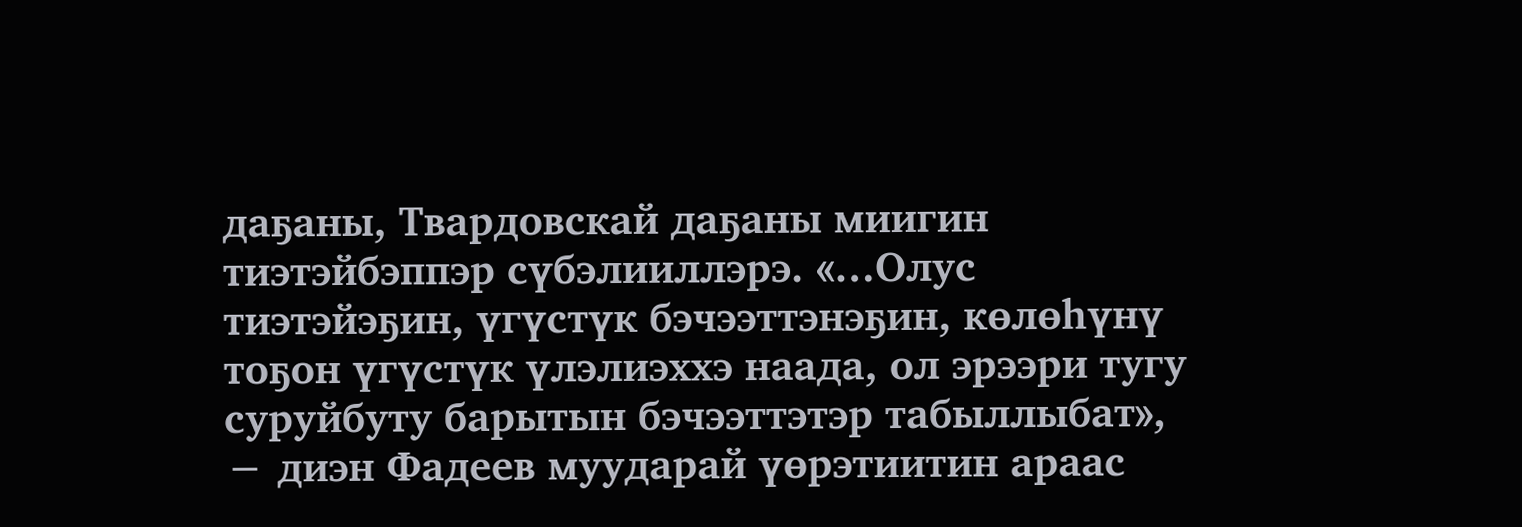даҕаны, Твардовскай даҕаны миигин тиэтэйбэппэр сүбэлииллэрэ. «…Олус тиэтэйэҕин, үгүстүк бэчээттэнэҕин, көлөһүнү тоҕон үгүстүк үлэлиэххэ наада, ол эрээри тугу суруйбуту барытын бэчээттэтэр табыллыбат», − диэн Фадеев муударай үөрэтиитин араас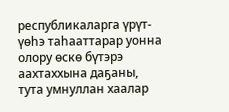республикаларга үрүт-үөһэ таһааттарар уонна олору өскө бүтэрэ аахтаххына даҕаны, тута умнуллан хаалар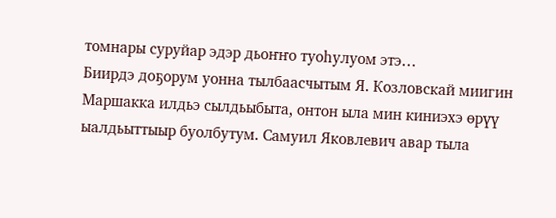томнары суруйар эдэр дьоҥҥо туоһулуом этэ…
Биирдэ доҕорум уонна тылбаасчытым Я. Козловскай миигин Маршакка илдьэ сылдьыбыта, онтон ыла мин киниэхэ өрүү ыалдьыттыыр буолбутум. Самуил Яковлевич авар тыла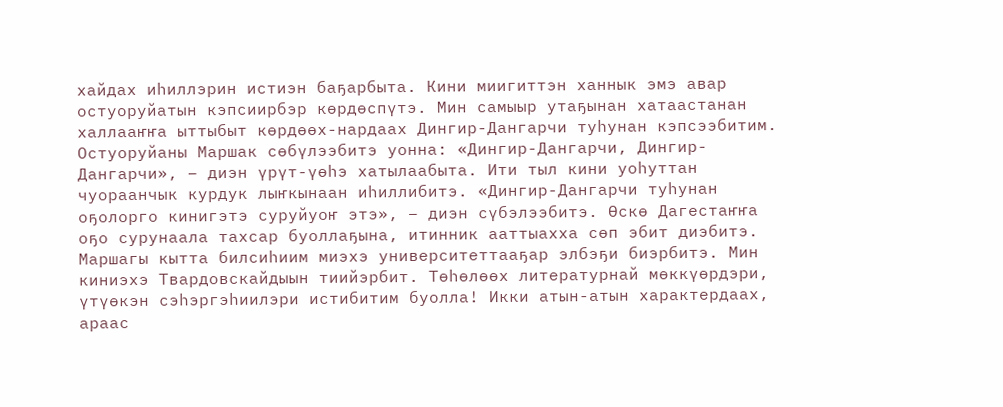хайдах иһиллэрин истиэн баҕарбыта. Кини миигиттэн ханнык эмэ авар остуоруйатын кэпсиирбэр көрдөспүтэ. Мин самыыр утаҕынан хатаастанан халлааҥҥа ыттыбыт көрдөөх-нардаах Дингир-Дангарчи туһунан кэпсээбитим. Остуоруйаны Маршак сөбүлээбитэ уонна: «Дингир-Дангарчи, Дингир-Дангарчи», − диэн үрүт-үөһэ хатылаабыта. Ити тыл кини уоһуттан чуораанчык курдук лыҥкынаан иһиллибитэ. «Дингир-Дангарчи туһунан оҕолорго кинигэтэ суруйуоҥ этэ», − диэн сүбэлээбитэ. Өскө Дагестаҥҥа оҕо сурунаала тахсар буоллаҕына, итинник ааттыахха сөп эбит диэбитэ.
Маршагы кытта билсиһиим миэхэ университеттааҕар элбэҕи биэрбитэ. Мин киниэхэ Твардовскайдыын тиийэрбит. Төһөлөөх литературнай мөккүөрдэри, үтүөкэн сэһэргэһиилэри истибитим буолла! Икки атын-атын характердаах, араас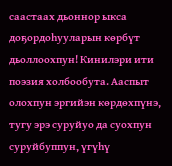саастаах дьоннор ыкса доҕордоһууларын көрбүт дьоллоохпун! Кинилэри ити поэзия холбообута. Ааспыт олохпун эргийэн көрдөхпүнэ, тугу эрэ суруйуо да суохпун суруйбуппун, үгүһү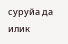суруйа да илик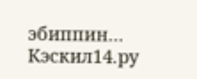эбиппин…
Кэскил14.ру